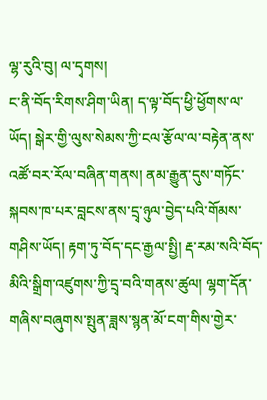ལྷ་རུའི་བུ། ལ་དྭགས།
ང་ནི་བོད་རིགས་ཤིག་ཡིན། ད་ལྟ་བོད་ཕྱི་ཕྱོགས་ལ་ཡོད། སྒེར་གྱི་ལུས་སེམས་ཀྱི་ངལ་རྩོལ་ལ་བརྟེན་ནས་འཚོ་བར་རོལ་བཞིན་གནས། ནམ་རྒྱུན་དུས་གཏོང་སྐབས་ཁ་པར་བླངས་ནས་དྲྭ་ཉུལ་བྱེད་པའི་གོམས་གཤིས་ཡོད། རྟག་ཏུ་བོད་དང་རྒྱལ་སྤྱི། རྡ་རམ་སའི་བོད་མིའི་སྒྲིག་འཛུགས་ཀྱི་དྲྭ་བའི་གནས་ཚུལ། ལྷག་དོན་གཞིས་བཞུགས་སྤུན་ཟླས་སྙན་མོ་ངག་གིས་གྱེར་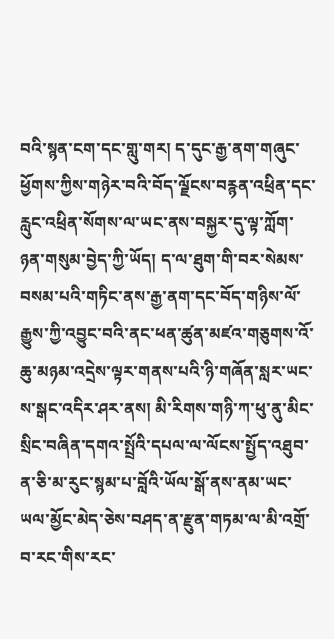བའི་སྙན་ངག་དང་གླུ་གར། ད་དུང་རྒྱ་ནག་གཞུང་ཕྱོགས་ཀྱིས་གཉེར་བའི་བོད་ལྗོངས་བརྙན་འཕྲིན་དང་རླུང་འཕྲིན་སོགས་ལ་ཡང་ནས་བསྐྱར་དུ་ལྟ་ཀློག་ཉན་གསུམ་བྱེད་ཀྱི་ཡོད། ད་ལ་ཐུག་གི་བར་སེམས་བསམ་པའི་གཏིང་ནས་རྒྱ་ནག་དང་བོད་གཉིས་ལོ་རྒྱུས་ཀྱི་འབྱུང་བའི་ནང་ཕན་ཚུན་མཛའ་གཅུགས་འོ་ཆུ་མཉམ་འདྲེས་ལྟར་གནས་པའི་ཉི་གཞོན་སླར་ཡང་ས་སྒང་འདིར་ཤར་ནས། མི་རིགས་གཉི་ཀ་ཕུ་ནུ་མིང་སྲིང་བཞིན་དགའ་སྤྲོའི་དཔལ་ལ་ལོངས་སྤྱོད་འཐུབ་ན་ཅི་མ་རུང་སྙམ་པ་བློའི་ཡོལ་སྒོ་ནས་ནམ་ཡང་ཡལ་མྱོང་མེད་ཅེས་བཤད་ན་རྫུན་གཏམ་ལ་མི་འགྲོ་བ་རང་གིས་རང་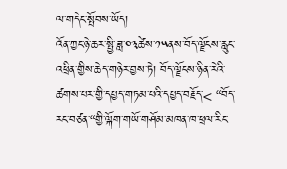ལ་གདེང་སྤོབས་ཡོད།
འོན་ཀྱང་ཉེ་ཆར་སྤྱི་ཟླ་༠༣ཚེས་༡༥ནས་བོད་ལྗོངས་རླུང་འཕྲིན་གྱིས་ཆེད་གཉེར་བྱས་ཏེ། བོད་ལྗོངས་ཉིན་རེའི་ཚགས་པར་གྱི་དཔྱད་གཏམ་པའི་དཔྱད་བརྗོད་< “བོད་རང་བཙན་“གྱི་ལྐོག་གཡོ་གཤོམ་མཁན་ཁ་ཕྲལ་རིང་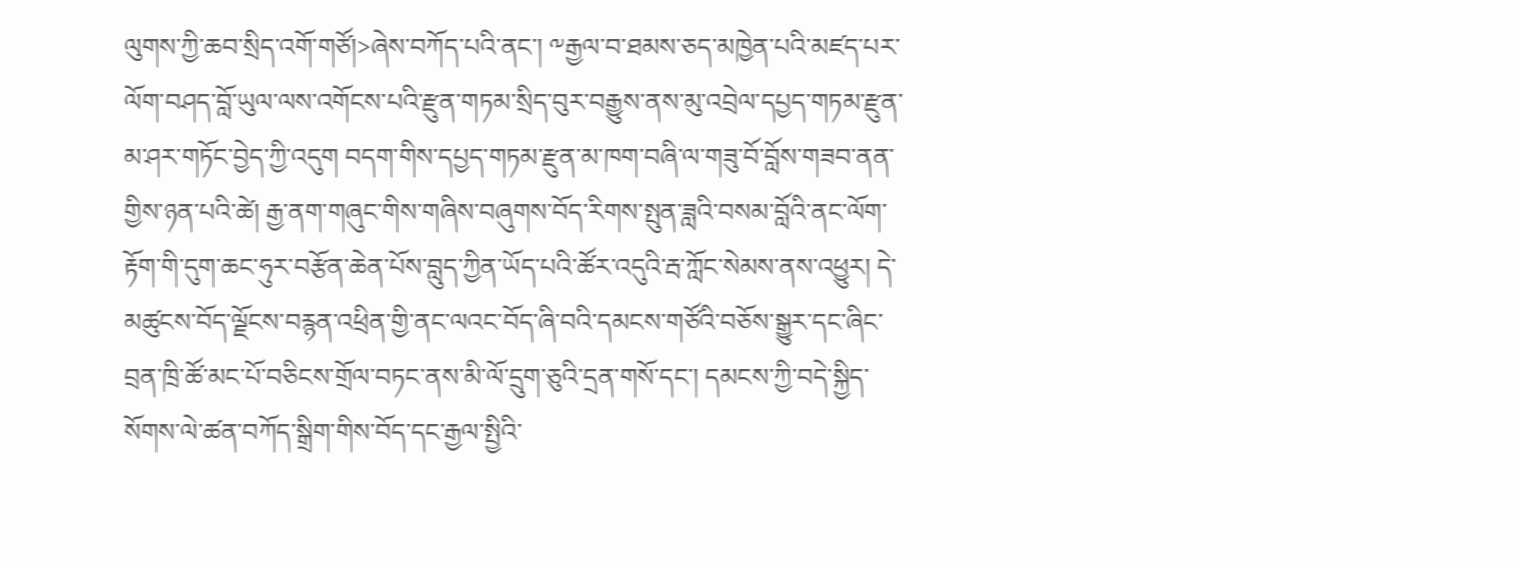ལུགས་ཀྱི་ཆབ་སྲིད་འགོ་གཙོ།>ཞེས་བཀོད་པའི་ནང་། ༸རྒྱལ་བ་ཐམས་ཅད་མཁྱེན་པའི་མཛད་པར་ལོག་བཤད་བློ་ཡུལ་ལས་འགོངས་པའི་རྫུན་གཏམ་སྲིད་བུར་བརྒྱུས་ནས་མུ་འབྲེལ་དཔྱད་གཏམ་རྫུན་མ་ཤར་གཏོང་བྱེད་ཀྱི་འདུག བདག་གིས་དཔྱད་གཏམ་རྫུན་མ་ཁག་བཞི་ལ་གཟུ་བོ་བློས་གཟབ་ནན་གྱིས་ཉན་པའི་ཚེ། རྒྱ་ནག་གཞུང་གིས་གཞིས་བཞུགས་བོད་རིགས་སྤུན་ཟླའི་བསམ་བློའི་ནང་ལོག་རྟོག་གི་དུག་ཆང་ཧུར་བརྩོན་ཆེན་པོས་བླུད་ཀྱིན་ཡོད་པའི་ཚོར་འདུའི་རྦ་ཀློང་སེམས་ནས་འཕྱུར། དེ་མཚུངས་བོད་ལྗོངས་བརྙན་འཕྲིན་གྱི་ནང་ལའང་བོད་ཞི་བའི་དམངས་གཙོའི་བཅོས་སྒྱུར་དང་ཞིང་བྲན་ཁྲི་ཚོ་མང་པོ་བཅིངས་གྲོལ་བཏང་ནས་མི་ལོ་དྲུག་ཅུའི་དྲན་གསོ་དང་། དམངས་ཀྱི་བདེ་སྐྱིད་སོགས་ལེ་ཚན་བཀོད་སྒྲིག་གིས་བོད་དང་རྒྱལ་སྤྱིའི་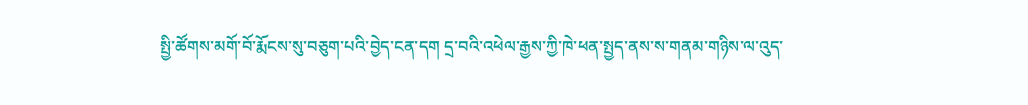སྤྱི་ཚོགས་མགོ་བོ་རྨོངས་སུ་བཅུག་པའི་བྱེད་ངན་དག དྲ་བའི་འཕེལ་རྒྱས་ཀྱི་ཁེ་ཕན་སྤྱད་ནས་ས་གནམ་གཉིས་ལ་འུད་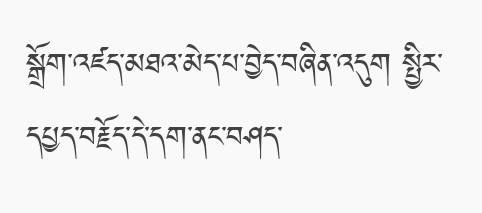སྒྲོག་འཛད་མཐའ་མེད་པ་བྱེད་བཞིན་འདུག སྤྱིར་དཔྱད་བརྗོད་དེ་དག་ནང་བཤད་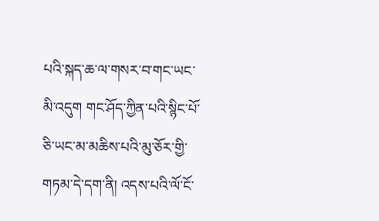པའི་སྐད་ཆ་ལ་གསར་བ་གང་ཡང་མི་འདུག གང་ཤོད་ཀྱིན་པའི་སྙིང་པོ་ཅི་ཡང་མ་མཆིས་པའི་མུ་ཅོར་གྱི་གཏམ་དེ་དག་ནི། འདས་པའི་ལོ་ངོ་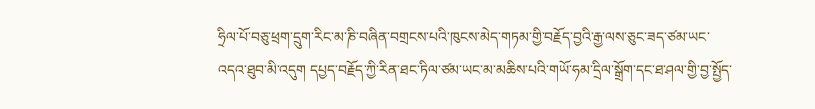ཧྲིལ་པོ་བཅུ་ཕྲག་དྲུག་རིང་མ་ཎི་བཞིན་བགྲངས་པའི་ཁུངས་མེད་གཏམ་གྱི་བརྗོད་བྱའི་རྒྱ་ལས་ཅུང་ཟད་ཙམ་ཡང་འདའ་ཐུབ་མི་འདུག དཔྱད་བརྗོད་ཀྱི་རིན་ཐང་ཏིལ་ཙམ་ཡང་མ་མཆིས་པའི་གཡོ་ཧམ་དྲིལ་སྒྲོག་དང་ཐ་ཤལ་གྱི་བྱ་སྤྱོད་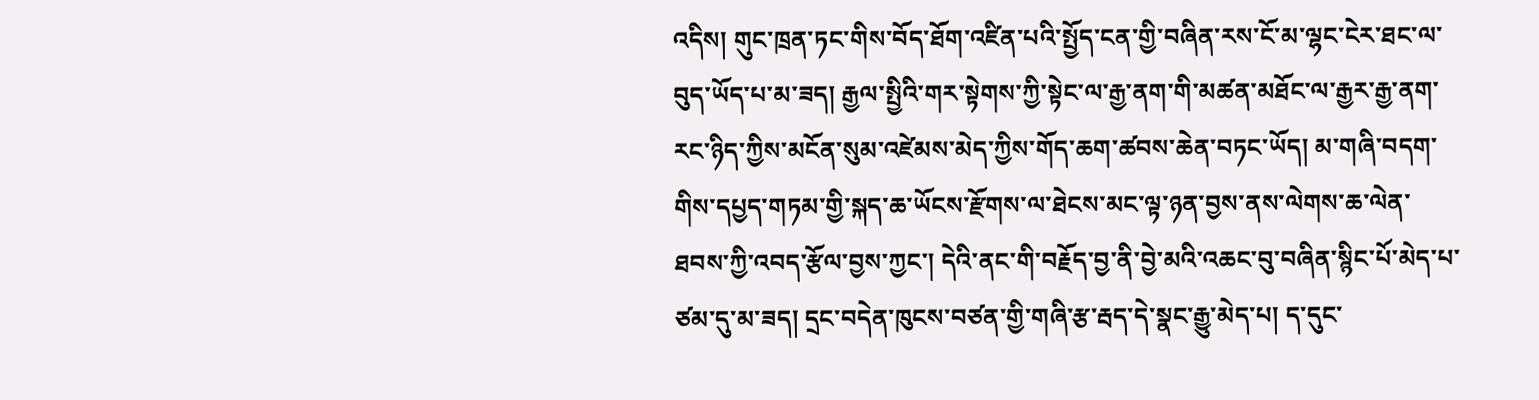འདིས། གུང་ཁྲན་ཏང་གིས་བོད་ཐོག་འཛིན་པའི་སྤྱོད་ངན་གྱི་བཞིན་རས་ངོ་མ་ལྷང་ངེར་ཐང་ལ་བུད་ཡོད་པ་མ་ཟད། རྒྱལ་སྤྱིའི་གར་སྟེགས་ཀྱི་སྟེང་ལ་རྒྱ་ནག་གི་མཚན་མཐོང་ལ་རྒྱར་རྒྱ་ནག་རང་ཉིད་ཀྱིས་མངོན་སུམ་འཛེམས་མེད་ཀྱིས་གོད་ཆག་ཚབས་ཆེན་བཏང་ཡོད། མ་གཞི་བདག་གིས་དཔྱད་གཏམ་གྱི་སྐད་ཆ་ཡོངས་རྫོགས་ལ་ཐེངས་མང་ལྟ་ཉན་བྱས་ནས་ལེགས་ཆ་ལེན་ཐབས་ཀྱི་འབད་རྩོལ་བྱས་ཀྱང་། དེའི་ནང་གི་བརྗོད་བྱ་ནི་བྱེ་མའི་འཆང་བུ་བཞིན་སྙིང་པོ་མེད་པ་ཙམ་དུ་མ་ཟད། དྲང་བདེན་ཁུངས་བཙན་གྱི་གཞི་རྩ་རྦད་དེ་སྣང་རྒྱུ་མེད་པ། ད་དུང་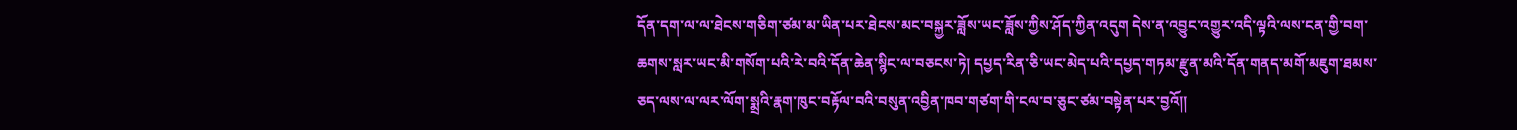དོན་དག་ལ་ལ་ཐེངས་གཅིག་ཙམ་མ་ཡིན་པར་ཐེངས་མང་བསྐྱར་ཟློས་ཡང་ཟློས་ཀྱིས་ཤོད་ཀྱིན་འདུག དེས་ན་འབྱུང་འགྱུར་འདི་ལྟའི་ལས་ངན་གྱི་བག་ཆགས་སླར་ཡང་མི་གསོག་པའི་རེ་བའི་དོན་ཆེན་སྙིང་ལ་བཅངས་ཏེ། དཔྱད་རིན་ཅི་ཡང་མེད་པའི་དཔྱད་གཏམ་རྫུན་མའི་དོན་གནད་མགོ་མཇུག་ཐམས་ཅད་ལས་ལ་ལར་ལོག་སྨྲའི་རྣག་ཁུང་བརྟོལ་བའི་བསུན་འབྱིན་ཁབ་གཙག་གི་ངལ་བ་ཅུང་ཙམ་བསྟེན་པར་བྱའོ།།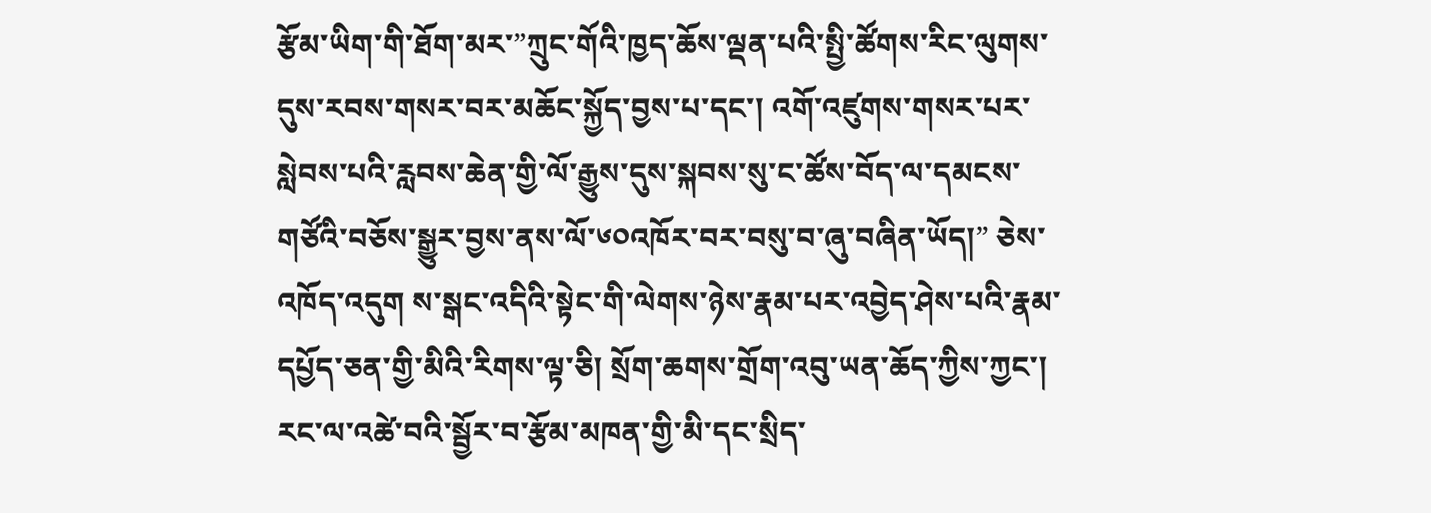རྩོམ་ཡིག་གི་ཐོག་མར་”ཀྲུང་གོའི་ཁྱད་ཆོས་ལྡན་པའི་སྤྱི་ཚོགས་རིང་ལུགས་དུས་རབས་གསར་བར་མཆོང་སྐྱོད་བྱས་པ་དང་། འགོ་འཛུགས་གསར་པར་སླེབས་པའི་རླབས་ཆེན་གྱི་ལོ་རྒྱུས་དུས་སྐབས་སུ་ང་ཚོས་བོད་ལ་དམངས་གཙོའི་བཅོས་སྒྱུར་བྱས་ནས་ལོ་༦༠འཁོར་བར་བསུ་བ་ཞུ་བཞིན་ཡོད།” ཅེས་འཁོད་འདུག ས་སྒང་འདིའི་སྟེང་གི་ལེགས་ཉེས་རྣམ་པར་འབྱེད་ཤེས་པའི་རྣམ་དཔྱོད་ཅན་གྱི་མིའི་རིགས་ལྟ་ཅི། སྲོག་ཆགས་གྲོག་འབུ་ཡན་ཆོད་ཀྱིས་ཀྱང་། རང་ལ་འཚེ་བའི་སྦྱོར་བ་རྩོམ་མཁན་གྱི་མི་དང་སྲིད་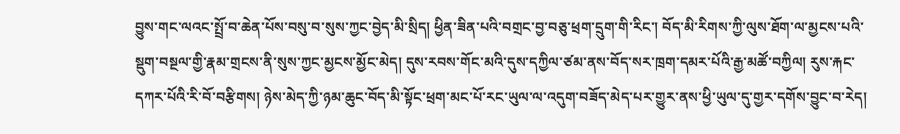བྱུས་གང་ལའང་སྤྲོ་བ་ཆེན་པོས་བསུ་བ་སུས་ཀྱང་བྱེད་མི་སྲིད། ཕྱིན་ཟིན་པའི་བགྲང་བྱ་བཅུ་ཕྲག་དྲུག་གི་རིང་། བོད་མི་རིགས་ཀྱི་ལུས་ཐོག་ལ་མྱངས་པའི་སྡུག་བསྔལ་གྱི་རྣམ་གྲངས་ནི་སུས་ཀྱང་མྱངས་མྱོང་མེད། དུས་རབས་གོང་མའི་དུས་དཀྱིལ་ཙམ་ནས་བོད་སར་ཁྲག་དམར་པོའི་རྒྱ་མཚོ་བཀྱིལ། རུས་རྐང་དཀར་པོའི་རི་བོ་བརྩིགས། ཉེས་མེད་ཀྱི་ཉམ་ཆུང་བོད་མི་སྟོང་ཕྲག་མང་པོ་རང་ཡུལ་ལ་འདུག་བཟོད་མེད་པར་གྱུར་ནས་ཕྱི་ཡུལ་དུ་གྱར་དགོས་བྱུང་བ་རེད།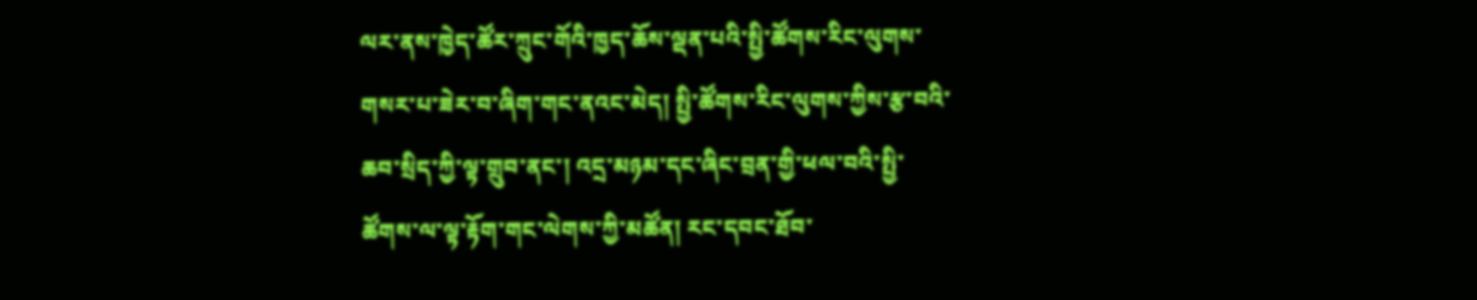ལར་ནས་ཁྱེད་ཚོར་ཀྲུང་གོའི་ཁྱད་ཆོས་ལྡན་པའི་སྤྱི་ཚོགས་རིང་ལུགས་གསར་པ་ཟེར་བ་ཞིག་གང་ནའང་མེད། སྤྱི་ཚོགས་རིང་ལུགས་ཀྱིས་རྩ་བའི་ཆབ་སྲིད་ཀྱི་ལྟ་གྲུབ་ནང་། འདྲ་མཉམ་དང་ཞིང་བྲན་གྱི་ཕལ་བའི་སྤྱི་ཚོགས་ལ་ལྟ་རྟོག་གང་ལེགས་ཀྱི་མཚོན། རང་དབང་ཐོབ་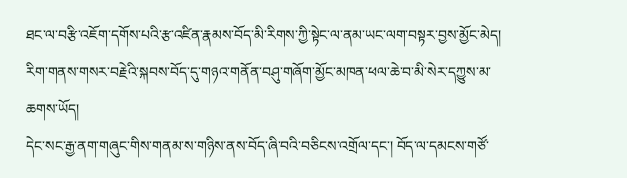ཐང་ལ་བརྩི་འཇོག་དགོས་པའི་རྩ་འཛིན་རྣམས་བོད་མི་རིགས་ཀྱི་སྟེང་ལ་ནམ་ཡང་ལག་བསྟར་བྱས་མྱོང་མེད། རིག་གནས་གསར་བརྗེའི་སྐབས་བོད་དུ་གཉའ་གནོན་བཤུ་གཞོག་མྱོང་མཁན་ཕལ་ཆེ་བ་མི་སེར་དཀྱུས་མ་ཆགས་ཡོད།
དེང་སང་རྒྱ་ནག་གཞུང་གིས་གནམ་ས་གཉིས་ནས་བོད་ཞི་བའི་བཅིངས་འགྲོལ་དང་། བོད་ལ་དམངས་གཙོ་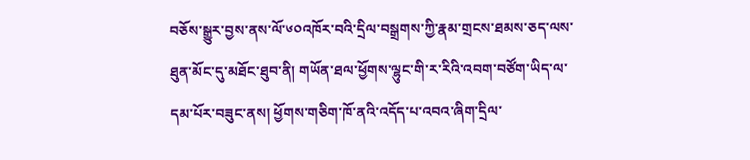བཅོས་སྒྱུར་བྱས་ནས་ལོ་༦༠འཁོར་བའི་དྲིལ་བསྒྲགས་ཀྱི་རྣམ་གྲངས་ཐམས་ཅད་ལས་ཐུན་མོང་དུ་མཐོང་ཐུབ་ནི། གཡོན་ཐལ་ཕྱོགས་ལྷུང་གི་ར་རིའི་འབག་བཙོག་ཡིད་ལ་དམ་པོར་བཟུང་ནས། ཕྱོགས་གཅིག་ཁོ་ནའི་འདོད་པ་འབའ་ཞིག་དྲིལ་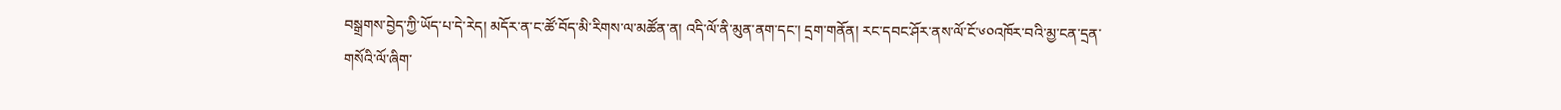བསྒྲགས་བྱེད་ཀྱི་ཡོད་པ་དེ་རེད། མདོར་ན་ང་ཚོ་བོད་མི་རིགས་ལ་མཚོན་ན། འདི་ལོ་ནི་མུན་ནག་དང་། དྲག་གནོན། རང་དབང་ཤོར་ནས་ལོ་ངོ་༦༠འཁོར་བའི་མྱ་ངན་དྲན་གསོའི་ལོ་ཞིག་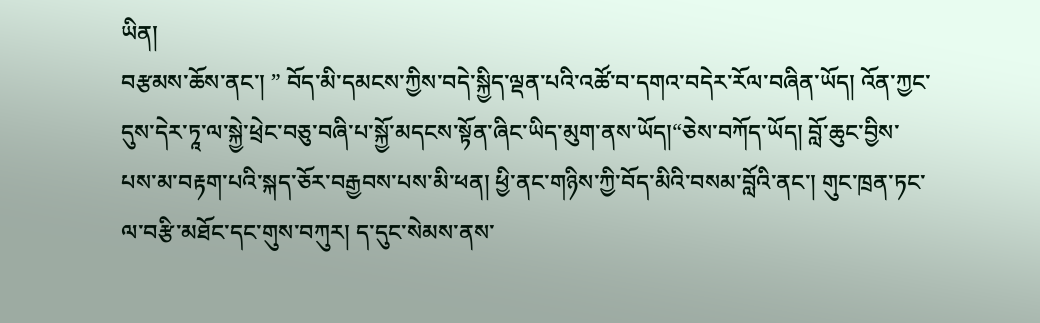ཡིན།
བརྩམས་ཆོས་ནང་། ” བོད་མི་དམངས་ཀྱིས་བདེ་སྐྱིད་ལྡན་པའི་འཚོ་བ་དགའ་བདེར་རོལ་བཞིན་ཡོད། འོན་ཀྱང་དུས་དེར་ཏཱ་ལ་སྐྱེ་ཕྲེང་བཅུ་བཞི་པ་སྐྱོ་མདངས་སྟོན་ཞིང་ཡིད་མུག་ནས་ཡོད།“ཅེས་བཀོད་ཡོད། བློ་ཆུང་བྱིས་པས་མ་བརྟག་པའི་སྐད་ཅོར་བརྒྱབས་པས་མི་ཕན། ཕྱི་ནང་གཉིས་ཀྱི་བོད་མིའི་བསམ་བློའི་ནང་། གུང་ཁྲན་ཏང་ལ་བརྩི་མཐོང་དང་གུས་བཀུར། ད་དུང་སེམས་ནས་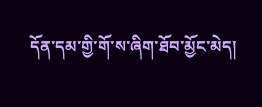དོན་དམ་གྱི་གོ་ས་ཞིག་ཐོབ་མྱོང་མེད།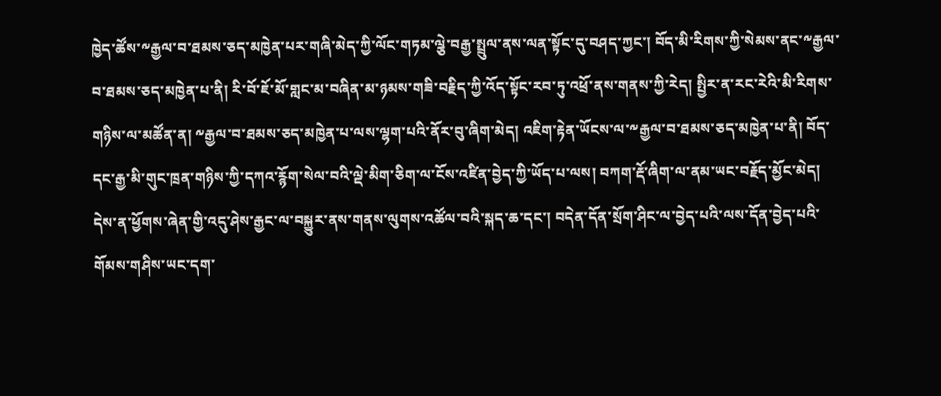ཁྱེད་ཚོས་༸རྒྱལ་བ་ཐམས་ཅད་མཁྱེན་པར་གཞི་མེད་ཀྱི་ལོང་གཏམ་ལྕེ་བརྒྱ་སྤྲུལ་ནས་ལན་སྟོང་དུ་བཤད་ཀྱང་། བོད་མི་རིགས་ཀྱི་སེམས་ནང་༸རྒྱལ་བ་ཐམས་ཅད་མཁྱེན་པ་ནི། རི་བོ་ཇོ་མོ་གླང་མ་བཞིན་མ་ཉམས་གཟི་བརྗིད་ཀྱི་འོད་སྟོང་རབ་ཏུ་འཕྲོ་ནས་གནས་ཀྱི་རེད། སྤྱིར་ན་རང་རེའི་མི་རིགས་གཉིས་ལ་མཚོན་ན། ༸རྒྱལ་བ་ཐམས་ཅད་མཁྱེན་པ་ལས་ལྷག་པའི་ནོར་བུ་ཞིག་མེད། འཇིག་རྟེན་ཡོངས་ལ་༸རྒྱལ་བ་ཐམས་ཅད་མཁྱེན་པ་ནི། བོད་དང་རྒྱ་མི་གུང་ཁྲན་གཉིས་ཀྱི་དཀའ་རྙོག་སེལ་བའི་ལྡེ་མིག་ཅིག་ལ་ངོས་འཛིན་བྱེད་ཀྱི་ཡོད་པ་ལས། བཀག་རྡོ་ཞིག་ལ་ནམ་ཡང་བརྗོད་མྱོང་མེད། དེས་ན་ཕྱོགས་ཞེན་གྱི་འདུ་ཤེས་རྒྱང་ལ་བསྐྱུར་ནས་གནས་ལུགས་འཚོལ་བའི་སྐད་ཆ་དང་། བདེན་དོན་སྲོག་ཤིང་ལ་བྱེད་པའི་ལས་དོན་བྱེད་པའི་གོམས་གཤིས་ཡང་དག་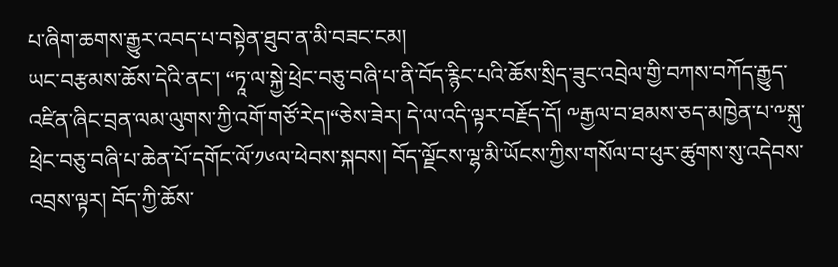པ་ཞིག་ཆགས་རྒྱུར་འབད་པ་བསྟེན་ཐུབ་ན་མི་བཟང་ངམ།
ཡང་བརྩམས་ཆོས་དེའི་ནང་། “ཏཱ་ལ་སྐྱེ་ཕྲེང་བཅུ་བཞི་པ་ནི་བོད་རྙིང་པའི་ཆོས་སྲིད་ཟུང་འབྲེལ་གྱི་བཀས་བཀོད་རྒྱུད་འཛིན་ཞིང་བྲན་ལམ་ལུགས་ཀྱི་འགོ་གཙོ་རེད།“ཅེས་ཟེར། དེ་ལ་འདི་ལྟར་བརྗོད་དོ། ༸རྒྱལ་བ་ཐམས་ཅད་མཁྱེན་པ་༸སྐུ་ཕྲེང་བཅུ་བཞི་པ་ཆེན་པོ་དགོང་ལོ་༡༦ལ་ཕེབས་སྐབས། བོད་ལྗོངས་ལྷ་མི་ཡོངས་ཀྱིས་གསོལ་བ་ཕུར་ཚུགས་སུ་འདེབས་འབྲས་ལྟར། བོད་ཀྱི་ཆོས་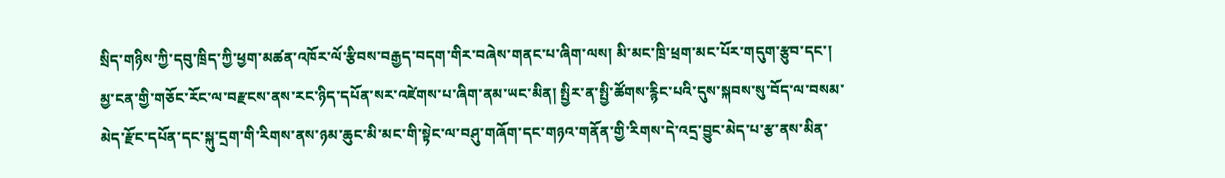སྲིད་གཉིས་ཀྱི་དབུ་ཁྲིད་ཀྱི་ཕྱག་མཚན་འཁོར་ལོ་རྩིབས་བརྒྱད་བདག་གིར་བཞེས་གནང་པ་ཞིག་ལས། མི་མང་ཁྲི་ཕྲག་མང་པོར་གདུག་རྩུབ་དང་། མྱ་ངན་གྱི་གཅོང་རོང་ལ་བརྫངས་ནས་རང་ཉིད་དཔོན་སར་འཛེགས་པ་ཞིག་ནམ་ཡང་མིན། སྤྱིར་ན་སྤྱི་ཚོགས་རྙིང་པའི་དུས་སྐབས་སུ་བོད་ལ་བསམ་མེད་རྫོང་དཔོན་དང་སྐུ་དྲག་གི་རིགས་ནས་ཉམ་ཆུང་མི་མང་གི་སྟེང་ལ་བཤུ་གཞོག་དང་གཉའ་གནོན་གྱི་རིགས་དེ་འདྲ་བྱུང་མེད་པ་རྩ་ནས་མིན་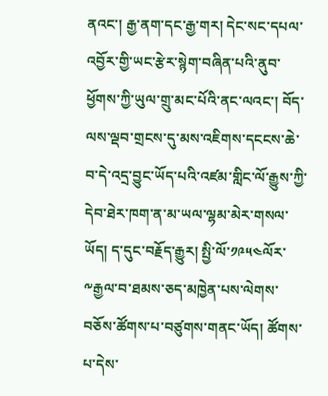ནའང་། རྒྱ་ནག་དང་རྒྱ་གར། དེང་སང་དཔལ་འབྱོར་གྱི་ཡང་རྩེར་སྙེག་བཞིན་པའི་ནུབ་ཕྱོགས་ཀྱི་ཡུལ་གྲུ་མང་པོའི་ནང་ལའང་། བོད་ལས་ལྡབ་གྲངས་དུ་མས་འཇིགས་དངངས་ཆེ་བ་དེ་འདྲ་བྱུང་ཡོད་པའི་འཛམ་གླིང་ལོ་རྒྱུས་ཀྱི་དེབ་ཐེར་ཁག་ན་མ་ཡལ་ལྷམ་མེར་གསལ་ཡོད། ད་དུང་བརྗོད་རྒྱུར། སྤྱི་ལོ་༡༩༥༤ལོར་༸རྒྱལ་བ་ཐམས་ཅད་མཁྱེན་པས་ལེགས་བཅོས་ཚོགས་པ་བཙུགས་གནང་ཡོད། ཚོགས་པ་དེས་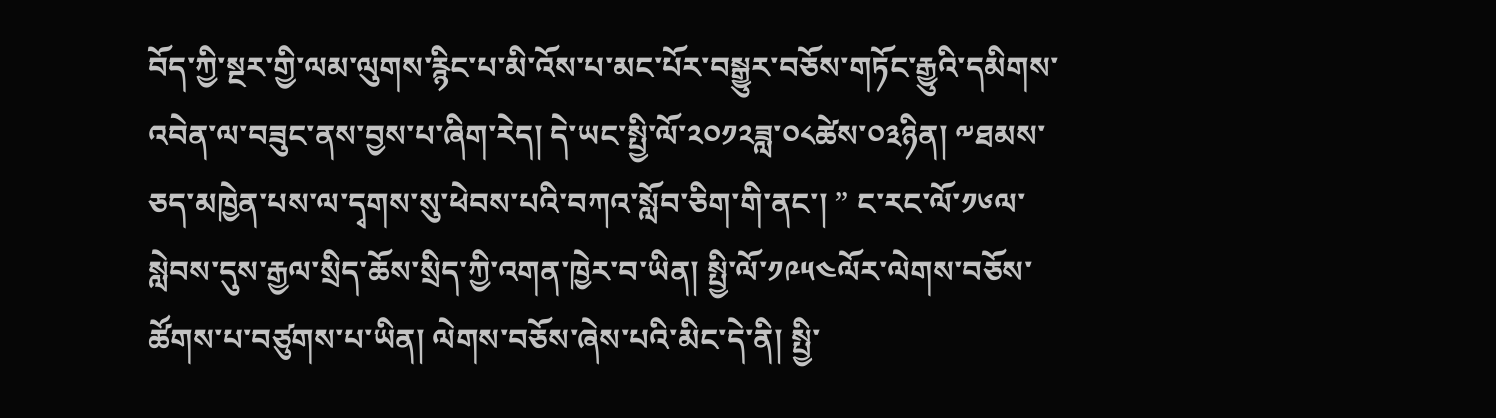བོད་ཀྱི་སྔར་གྱི་ལམ་ལུགས་རྙིང་པ་མི་འོས་པ་མང་པོར་བསྒྱུར་བཅོས་གཏོང་རྒྱུའི་དམིགས་འབེན་ལ་བཟུང་ནས་བྱས་པ་ཞིག་རེད། དེ་ཡང་སྤྱི་ལོ་༢༠༡༢ཟླ་༠༨ཚེས་༠༣ཉིན། ༸ཐམས་ཅད་མཁྱེན་པས་ལ་དྭགས་སུ་ཕེབས་པའི་བཀའ་སློབ་ཅིག་གི་ནང་། ” ང་རང་ལོ་༡༦ལ་སླེབས་དུས་རྒྱལ་སྲིད་ཆོས་སྲིད་ཀྱི་འགན་ཁྱེར་བ་ཡིན། སྤྱི་ལོ་༡༩༥༤ལོར་ལེགས་བཅོས་ཚོགས་པ་བཙུགས་པ་ཡིན། ལེགས་བཅོས་ཞེས་པའི་མིང་དེ་ནི། སྤྱི་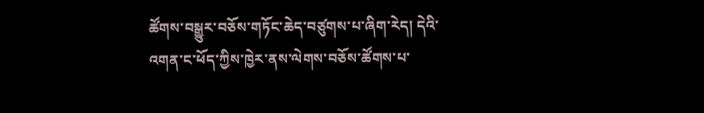ཚོགས་བསྒྱུར་བཅོས་གཏོང་ཆེད་བཙུགས་པ་ཞིག་རེད། དེའི་འགན་ང་ཕོད་ཀྱིས་ཁྱེར་ནས་ལེགས་བཅོས་ཚོགས་པ་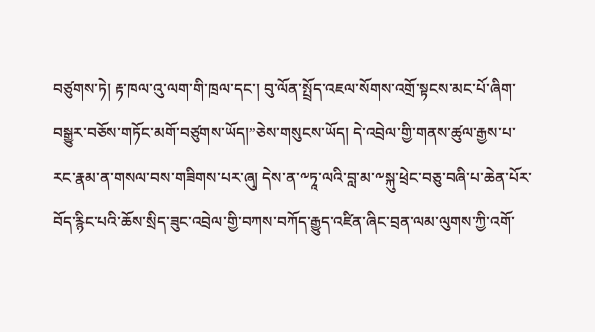བཙུགས་ཏེ། རྟ་ཁལ་འུ་ལག་གི་ཁྲལ་དང་། བུ་ལོན་སྤྲོད་འཇལ་སོགས་འགྲོ་སྟངས་མང་པོ་ཞིག་བསྒྱུར་བཅོས་གཏོང་མགོ་བཙུགས་ཡོད།”ཅེས་གསུངས་ཡོད། དེ་འབྲེལ་གྱི་གནས་ཚུལ་རྒྱས་པ་རང་རྣམ་ན་གསལ་བས་གཟིགས་པར་ཞུ། དེས་ན་༸ཏཱ་ལའི་བླ་མ་༸སྐུ་ཕྲེང་བཅུ་བཞི་པ་ཆེན་པོར་བོད་རྙིང་པའི་ཆོས་སྲིད་ཟུང་འབྲེལ་གྱི་བཀས་བཀོད་རྒྱུད་འཛིན་ཞིང་བྲན་ལམ་ལུགས་ཀྱི་འགོ་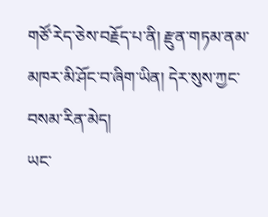གཙོ་རེད་ཅེས་བརྗོད་པ་ནི། རྫུན་གཏམ་ནམ་མཁར་མི་ཤོང་བ་ཞིག་ཡིན། དེར་སུས་ཀྱང་བསམ་རིན་མེད།
ཡང་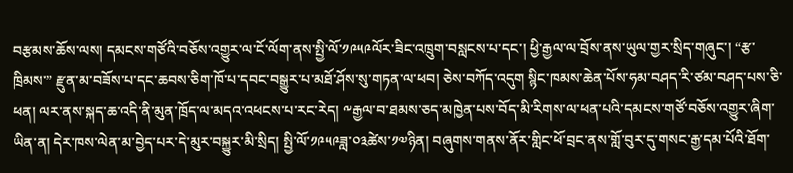བརྩམས་ཆོས་ལས། དམངས་གཙོའི་བཅོས་འགྱུར་ལ་ངོ་ལོག་ནས་སྤྱི་ལོ་༡༩༥༩ལོར་ཟིང་འཁྲུག་བསླངས་པ་དང་། ཕྱི་རྒྱལ་ལ་བྲོས་ནས་ཡུལ་གྱར་སྲིད་གཞུང་། “རྩ་ཁྲིམས་” རྫུན་མ་བཟོས་པ་དང་ཆབས་ཅིག་ཁོ་པ་དབང་བསྒྱུར་པ་མཐོ་ཤོས་སུ་གཏན་ལ་ཕབ། ཅེས་བཀོད་འདུག སྙིང་ཁམས་ཆེན་པོས་ཧམ་བཤད་རི་ཙམ་བཤད་པས་ཅི་ཕན། ལར་ནས་སྐད་ཆ་འདི་ནི་མུན་ཁྲོད་ལ་མདའ་འཕངས་པ་རང་རེད། ༸རྒྱལ་བ་ཐམས་ཅད་མཁྱེན་པས་བོད་མི་རིགས་ལ་ཕན་པའི་དམངས་གཙོ་བཅོས་འགྱུར་ཞིག་ཡིན་ན། དེར་ཁས་ལེན་མ་བྱེད་པར་དེ་མུར་བསྐྱུར་མི་སྲིད། སྤྱི་ལོ་༡༩༥༩ཟླ་༠༣ཚེས་༡༧ཉིན། བཞུགས་གནས་ནོར་གླིང་ཕོ་བྲང་ནས་གློ་བུར་དུ་གསང་རྒྱ་དམ་པོའི་ཐོག་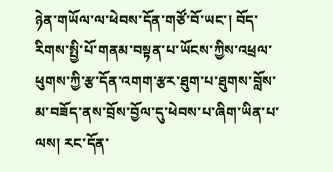ཉེན་གཡོལ་ལ་ཕེབས་དོན་གཙོ་བོ་ཡང་། བོད་རིགས་སྤྱི་པོ་གནམ་བསྟན་པ་ཡོངས་ཀྱིས་འཕྲལ་ཕུགས་ཀྱི་རྩ་དོན་འགག་རྩར་ཐུག་པ་ཐུགས་བློས་མ་བཟོད་ནས་བྲོས་བྱོལ་དུ་ཕེབས་པ་ཞིག་ཡིན་པ་ལས། རང་དོན་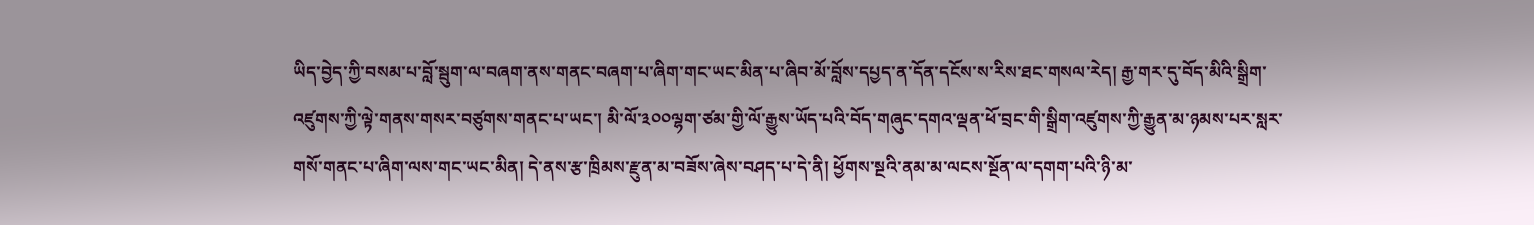ཡིད་བྱེད་ཀྱི་བསམ་པ་བློ་སྦུག་ལ་བཞག་ནས་གནང་བཞག་པ་ཞིག་གང་ཡང་མིན་པ་ཞིབ་མོ་བློས་དཔྱད་ན་དོན་དངོས་ས་རིས་ཐང་གསལ་རེད། རྒྱ་གར་དུ་བོད་མིའི་སྒྲིག་འཛུགས་ཀྱི་ལྟེ་གནས་གསར་བཙུགས་གནང་པ་ཡང་། མི་ལོ་༣༠༠ལྷག་ཙམ་གྱི་ལོ་རྒྱུས་ཡོད་པའི་བོད་གཞུང་དགའ་ལྡན་ཕོ་བྲང་གི་སྒྲིག་འཛུགས་ཀྱི་རྒྱུན་མ་ཉམས་པར་སླར་གསོ་གནང་པ་ཞིག་ལས་གང་ཡང་མིན། དེ་ནས་རྩ་ཁྲིམས་རྫུན་མ་བཟོས་ཞེས་བཤད་པ་དེ་ནི། ཕྱོགས་སྔའི་ནམ་མ་ལངས་སྔོན་ལ་དགག་པའི་ཉི་མ་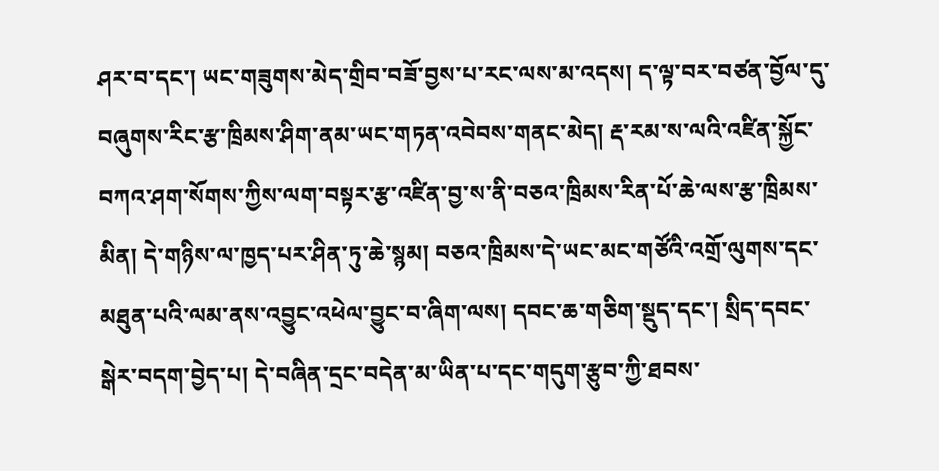ཤར་བ་དང་། ཡང་གཟུགས་མེད་གྲིབ་བཟོ་བྱས་པ་རང་ལས་མ་འདས། ད་ལྟ་བར་བཙན་བྱོལ་དུ་བཞུགས་རིང་རྩ་ཁྲིམས་ཤིག་ནམ་ཡང་གཏན་འབེབས་གནང་མེད། རྡ་རམ་ས་ལའི་འཛིན་སྐྱོང་བཀའ་ཤག་སོགས་ཀྱིས་ལག་བསྟར་རྩ་འཛིན་བྱ་ས་ནི་བཅའ་ཁྲིམས་རིན་པོ་ཆེ་ལས་རྩ་ཁྲིམས་མིན། དེ་གཉིས་ལ་ཁྱད་པར་ཤིན་ཏུ་ཆེ་སྙམ། བཅའ་ཁྲིམས་དེ་ཡང་མང་གཙོའི་འགྲོ་ལུགས་དང་མཐུན་པའི་ལམ་ནས་འབྱུང་འཕེལ་བྱུང་བ་ཞིག་ལས། དབང་ཆ་གཅིག་སྡུད་དང་། སྲིད་དབང་སྒེར་བདག་བྱེད་པ། དེ་བཞིན་དྲང་བདེན་མ་ཡིན་པ་དང་གདུག་རྩུབ་ཀྱི་ཐབས་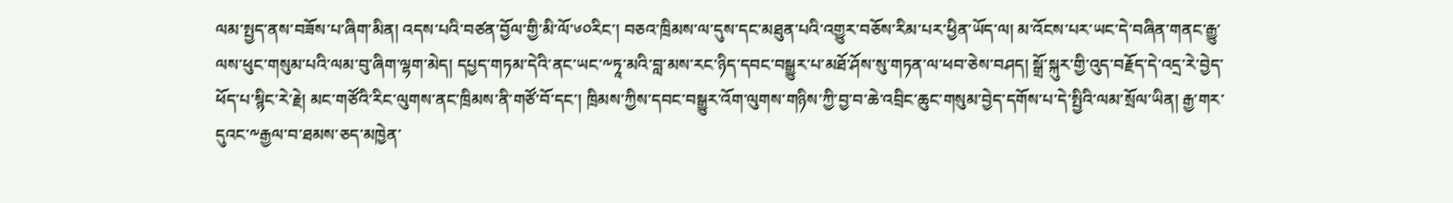ལམ་སྤྱད་ནས་བཟོས་པ་ཞིག་མིན། འདས་པའི་བཙན་བྱོལ་གྱི་མི་ལོ་༦༠རིང་། བཅའ་ཁྲིམས་ལ་དུས་དང་མཐུན་པའི་འགྱུར་བཅོས་རིམ་པར་ཕྱིན་ཡོད་ལ། མ་འོངས་པར་ཡང་དེ་བཞིན་གནང་རྒྱུ་ལས་ཕུང་གསུམ་པའི་ལམ་བུ་ཞིག་ལྷག་མེད། དཔྱད་གཏམ་དེའི་ནང་ཡང་༸ཏཱ་མའི་བླ་མས་རང་ཉིད་དབང་བསྒྱུར་པ་མཐོ་ཤོས་སུ་གཏན་ལ་ཕབ་ཅེས་བཤད། སྒྲོ་སྐུར་གྱི་འུད་བརྗོད་དེ་འདྲ་རེ་བྱེད་ཕོད་པ་སྙིང་རེ་རྗེ། མང་གཙོའི་རིང་ལུགས་ནང་ཁྲིམས་ནི་གཙོ་བོ་དང་། ཁྲིམས་ཀྱིས་དབང་བསྒྱུར་འོག་ལུགས་གཉིས་ཀྱི་བྱ་བ་ཆེ་འབྲིང་ཆུང་གསུམ་བྱེད་དགོས་པ་དེ་སྤྱིའི་ལམ་སྲོལ་ཡིན། རྒྱ་གར་དུའང་༸རྒྱལ་བ་ཐམས་ཅད་མཁྱེན་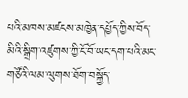པའི་མཁས་མཛངས་མཁྱེན་དཔྱོད་ཀྱིས་བོད་མིའི་སྒྲིག་འཛུགས་ཀྱི་ངོ་བོ་ཡང་དག་པའི་མང་གཙོའི་ལམ་ལུགས་ཐོག་བསྐྱོད་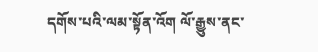དགོས་པའི་ལམ་སྟོན་འོག ལོ་རྒྱུས་ནང་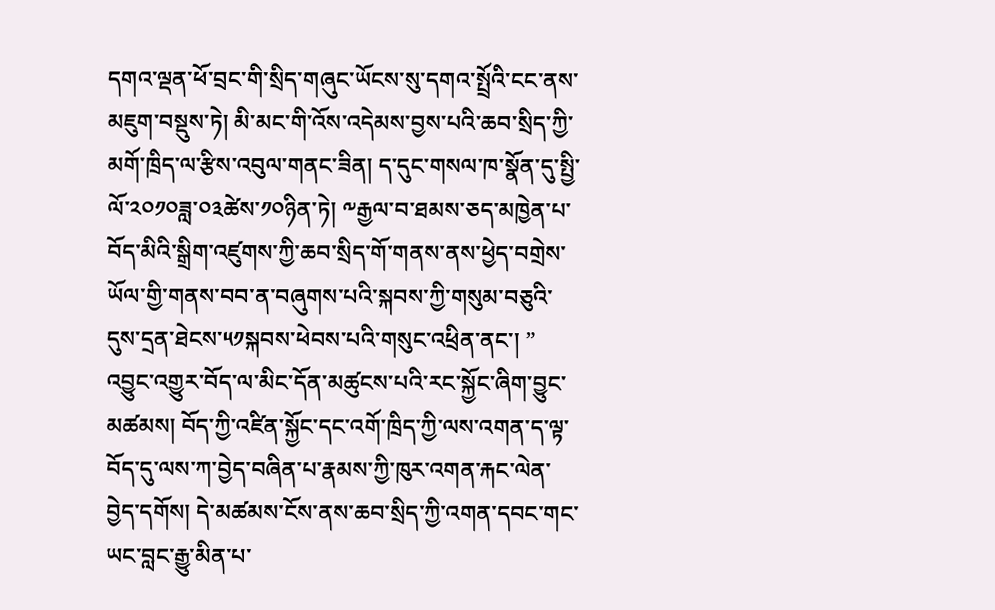དགའ་ལྡན་ཕོ་བྲང་གི་སྲིད་གཞུང་ཡོངས་སུ་དགའ་སྤྲོའི་ངང་ནས་མཇུག་བསྡུས་ཏེ། མི་མང་གི་འོས་འདེམས་བྱས་པའི་ཆབ་སྲིད་ཀྱི་མགོ་ཁྲིད་ལ་རྩིས་འབུལ་གནང་ཟིན། ད་དུང་གསལ་ཁ་སྣོན་དུ་སྤྱི་ལོ་༢༠༡༠ཟླ་༠༣ཚེས་༡༠ཉིན་ཏེ། ༸རྒྱལ་བ་ཐམས་ཅད་མཁྱེན་པ་བོད་མིའི་སྒྲིག་འཛུགས་ཀྱི་ཆབ་སྲིད་གོ་གནས་ནས་ཕྱེད་བགྲེས་ཡོལ་གྱི་གནས་བབ་ན་བཞུགས་པའི་སྐབས་ཀྱི་གསུམ་བཅུའི་དུས་དྲན་ཐེངས་༥༡སྐབས་ཕེབས་པའི་གསུང་འཕྲིན་ནང་། ” འབྱུང་འགྱུར་བོད་ལ་མིང་དོན་མཚུངས་པའི་རང་སྐྱོང་ཞིག་བྱུང་མཚམས། བོད་ཀྱི་འཛིན་སྐྱོང་དང་འགོ་ཁྲིད་ཀྱི་ལས་འགན་ད་ལྟ་བོད་དུ་ལས་ཀ་བྱེད་བཞིན་པ་རྣམས་ཀྱི་ཁུར་འགན་རྐང་ལེན་བྱེད་དགོས། དེ་མཚམས་ངོས་ནས་ཆབ་སྲིད་ཀྱི་འགན་དབང་གང་ཡང་བླང་རྒྱུ་མིན་པ་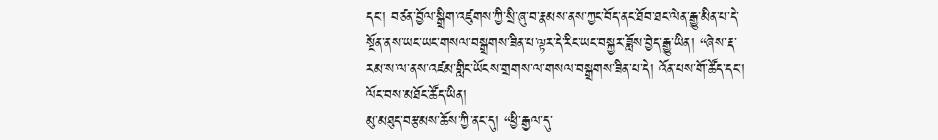དང་། བཙན་བྱོལ་སྒྲིག་འཛུགས་ཀྱི་སྲི་ཞུ་བ་རྣམས་ནས་ཀྱང་བོད་ནང་ཐོབ་ཐང་ལེན་རྒྱུ་མིན་པ་དེ་སྔོན་ནས་ཡང་ཡང་གསལ་བསྒྲགས་ཟིན་པ་ལྟར་དེ་རིང་ཡང་བསྐྱར་ཟློས་བྱེད་རྒྱུ་ཡིན། “ཞེས་རྡ་རམ་ས་ལ་ནས་འཛམ་གླིང་ཡོངས་གྲགས་ལ་གསལ་བསྒྲགས་ཟིན་པ་དེ། འོན་པས་གོ་ཚོད་དང་། ལོང་བས་མཐོང་ཚོད་ཡིན།
མུ་མཐུད་བརྩམས་ཆོས་ཀྱི་ནང་དུ། “ཕྱི་རྒྱལ་དུ་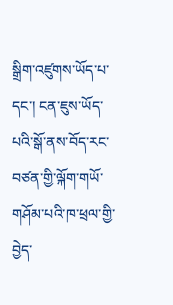སྒྲིག་འཛུགས་ཡོད་པ་དང་། ངན་ཇུས་ཡོད་པའི་སྒོ་ནས་བོད་རང་བཙན་གྱི་ལྐོག་གཡོ་གཤོམ་པའི་ཁ་ཕྲལ་གྱི་བྱེད་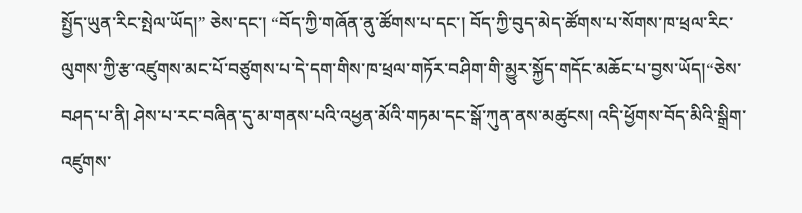སྤྱོད་ཡུན་རིང་སྤེལ་ཡོད།” ཅེས་དང་། “བོད་ཀྱི་གཞོན་ནུ་ཚོགས་པ་དང་། བོད་ཀྱི་བུད་མེད་ཚོགས་པ་སོགས་ཁ་ཕྲལ་རིང་ལུགས་ཀྱི་རྩ་འཛུགས་མང་པོ་བཙུགས་པ་དེ་དག་གིས་ཁ་ཕྲལ་གཏོར་བཤིག་གི་མྱུར་སྐྱོད་གདོང་མཆོང་པ་བྱས་ཡོད།“ཅེས་བཤད་པ་ནི། ཤེས་པ་རང་བཞིན་དུ་མ་གནས་པའི་འཕྱན་མོའི་གཏམ་དང་སྒོ་ཀུན་ནས་མཚུངས། འདི་ཕྱོགས་བོད་མིའི་སྒྲིག་འཛུགས་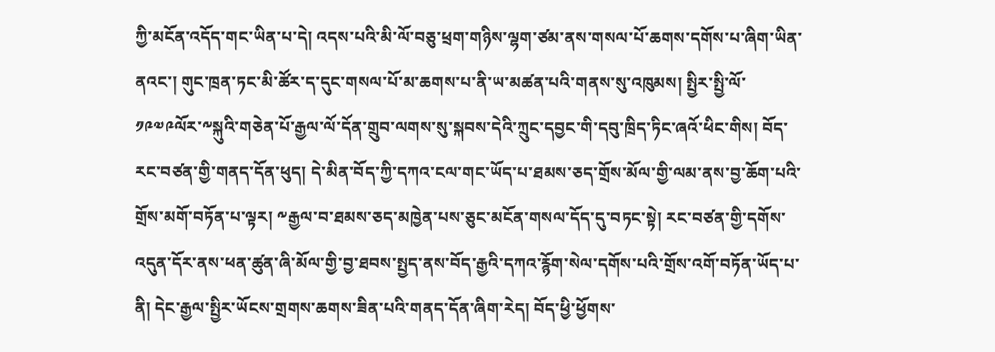ཀྱི་མངོན་འདོད་གང་ཡིན་པ་དེ། འདས་པའི་མི་ལོ་བཅུ་ཕྲག་གཉིས་ལྷག་ཙམ་ནས་གསལ་པོ་ཆགས་དགོས་པ་ཞིག་ཡིན་ནའང་། གུང་ཁྲན་ཏང་མི་ཚོར་ད་དུང་གསལ་པོ་མ་ཆགས་པ་ནི་ཡ་མཚན་པའི་གནས་སུ་འཁུམས། སྤྱིར་སྤྱི་ལོ་༡༩༧༩ལོར་༸སྐུའི་གཅེན་པོ་རྒྱལ་ལོ་དོན་གྲུབ་ལགས་སུ་སྐབས་དེའི་ཀྲུང་དབྱང་གི་དབུ་ཁྲིད་ཏིང་ཞའོ་ཕིང་གིས། བོད་རང་བཙན་གྱི་གནད་དོན་ཕུད། དེ་མིན་བོད་ཀྱི་དཀའ་ངལ་གང་ཡོད་པ་ཐམས་ཅད་གྲོས་མོལ་གྱི་ལམ་ནས་བྱ་ཆོག་པའི་གྲོས་མགོ་བཏོན་པ་ལྟར། ༸རྒྱལ་བ་ཐམས་ཅད་མཁྱེན་པས་ཅུང་མངོན་གསལ་དོད་དུ་བཏང་སྟེ། རང་བཙན་གྱི་དགོས་འདུན་དོར་ནས་ཕན་ཚུན་ཞི་མོལ་གྱི་བྱ་ཐབས་སྤྱད་ནས་བོད་རྒྱའི་དཀའ་རྙོག་སེལ་དགོས་པའི་གྲོས་འགོ་བཏོན་ཡོད་པ་ནི། དེང་རྒྱལ་སྤྱིར་ཡོངས་གྲགས་ཆགས་ཟིན་པའི་གནད་དོན་ཞིག་རེད། བོད་ཕྱི་ཕྱོགས་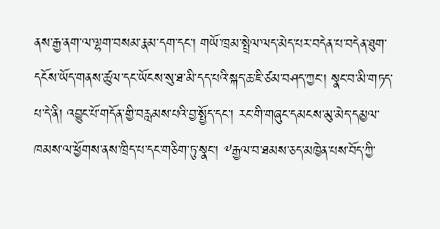ནས་རྒྱ་ནག་ལ་ལྷག་བསམ་རྣམ་དག་དང་། གཡོ་ཁྲམ་སྤྲེལ་ལད་མེད་པར་བདེན་པ་བདེན་ཐུག་དངོས་ཡོད་གནས་ཚུལ་དང་ཡོངས་སུ་ཐ་མི་དད་པའི་སྐད་ཆ་ཇི་ཙམ་བཤད་ཀྱང་། སྣང་བ་མི་གཏད་པ་དེ་ནི། འབྱུང་པོ་གདོན་གྱི་བརླམས་པའི་བྱ་སྤྱོད་དང་། རང་གི་གཞུང་དམངས་མུ་མེད་དམྱལ་ཁམས་ལ་ཕྱོགས་ནས་ཁྲིད་པ་དང་གཅིག་ཏུ་སྣང་། ༸རྒྱལ་བ་ཐམས་ཅད་མཁྱེན་པས་བོད་ཀྱི་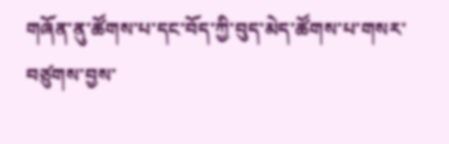གཞོན་ནུ་ཚོགས་པ་དང་བོད་ཀྱི་བུད་མེད་ཚོགས་པ་གསར་བཙུགས་བྱས་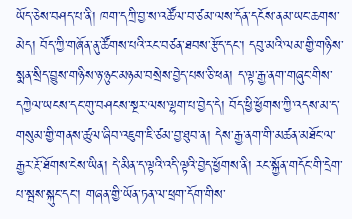ཡོད་ཅེས་བཤད་པ་ནི། ཁག་དཀྲི་བྱ་ས་འཚོལ་བ་ཙམ་ལས་དོན་དངོས་ནམ་ཡང་ཆགས་མེད། བོད་ཀྱི་གཞོན་ནུ་ཚོགས་པའི་རང་བཙན་ཐབས་རྩོད་དང་། དབུ་མའི་ལམ་གྱི་གཉིས་སྨན་སྲིད་བྱུས་གཉིས་ཉ་ཉུང་མཉམ་བསྲེས་བྱེད་པས་ཅི་ཕན། ད་ལྟ་རྒྱ་ནག་གཞུང་གིས་དཀྱེལ་ཡངས་དང་གུ་བཤངས་སྔར་ལས་ལྷག་པ་བྱེད་དེ། བོད་ཕྱི་ཕྱོགས་ཀྱི་འདས་མ་ད་གསུམ་གྱི་གནས་ཚུལ་ཞིབ་འཇུག་ཇི་ཙམ་བྱ་ཐུབ་ན། དེས་རྒྱ་ནག་གི་མཚན་མཐོང་ལ་རྒྱར་རྔོ་ཐོགས་ངེས་ཡིན། དེ་མིན་ད་ལྟའི་འདི་ལྟའི་བྱེད་ཕྱོགས་ནི། རང་སྐྱོན་གདོང་གི་དྲེག་པ་སྦས་སྐུང་དང་། གཞན་གྱི་ཡོན་ཏན་ལ་ཕྲག་དོག་གིས་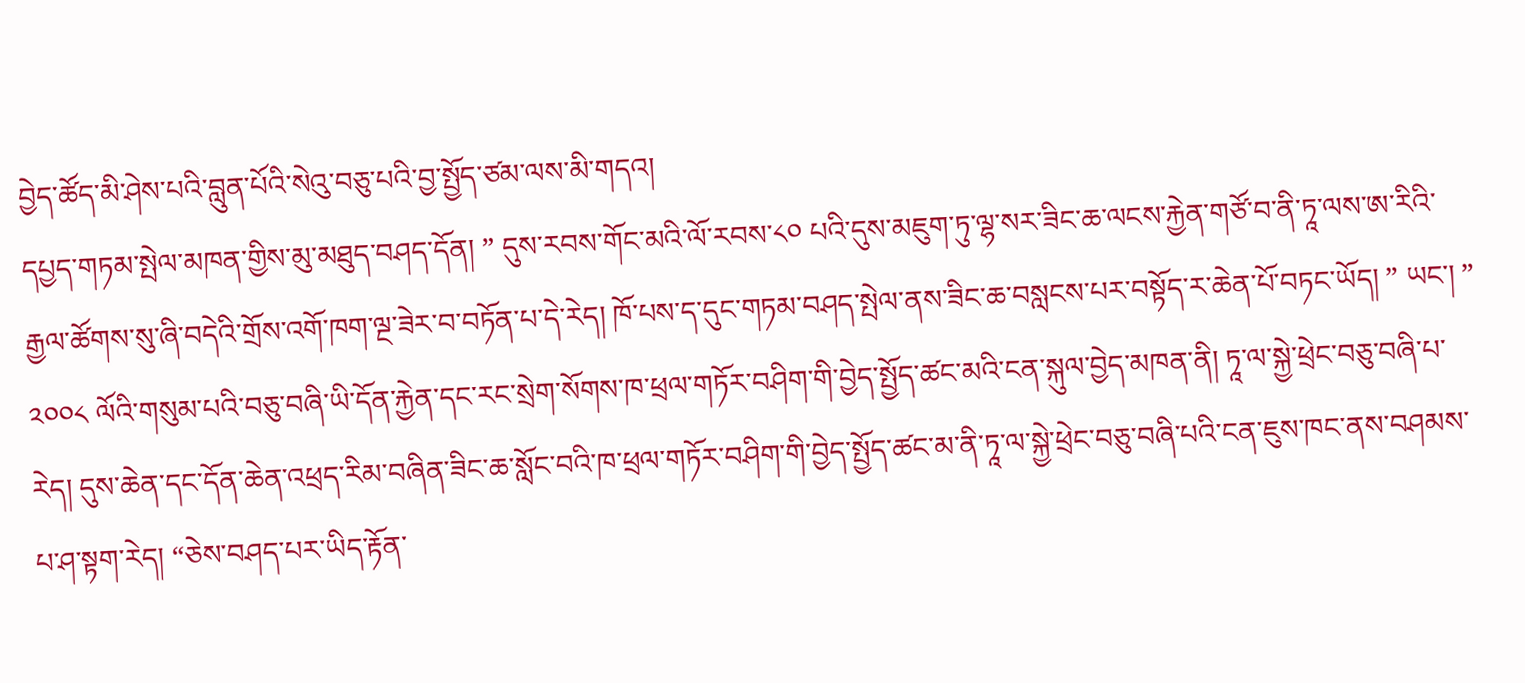བྱེད་ཚོད་མི་ཤེས་པའི་བླུན་པོའི་སེའུ་བཅུ་པའི་བྱ་སྤྱོད་ཙམ་ལས་མི་གདའ།
དཔྱད་གཏམ་སྤེལ་མཁན་གྱིས་མུ་མཐུད་བཤད་དོན། ” དུས་རབས་གོང་མའི་ལོ་རབས་༨༠ པའི་དུས་མཇུག་ཏུ་ལྷ་སར་ཟིང་ཆ་ལངས་རྐྱེན་གཙོ་བ་ནི་ཏཱ་ལས་ཨ་རིའི་རྒྱལ་ཚོགས་སུ་ཞི་བདེའི་གྲོས་འགོ་ཁག་ལྔ་ཟེར་བ་བཏོན་པ་དེ་རེད། ཁོ་པས་ད་དུང་གཏམ་བཤད་སྤེལ་ནས་ཟིང་ཆ་བསླངས་པར་བསྟོད་ར་ཆེན་པོ་བཏང་ཡོད། ” ཡང་། ” ༢༠༠༨ ལོའི་གསུམ་པའི་བཅུ་བཞི་ཡི་དོན་རྐྱེན་དང་རང་སྲེག་སོགས་ཁ་ཕྲལ་གཏོར་བཤིག་གི་བྱེད་སྤྱོད་ཚང་མའི་ངན་སྐུལ་བྱེད་མཁན་ནི། ཏཱ་ལ་སྐྱེ་ཕྲེང་བཅུ་བཞི་པ་རེད། དུས་ཆེན་དང་དོན་ཆེན་འཕྲད་རིམ་བཞིན་ཟིང་ཆ་སློང་བའི་ཁ་ཕྲལ་གཏོར་བཤིག་གི་བྱེད་སྤྱོད་ཚང་མ་ནི་ཏཱ་ལ་སྐྱེ་ཕྲེང་བཅུ་བཞི་པའི་ངན་ཇུས་ཁང་ནས་བཤམས་པ་ཤ་སྟག་རེད། “ཅེས་བཤད་པར་ཡིད་རྟོན་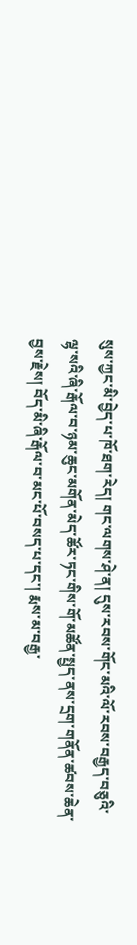སུས་ཀྱང་མི་བྱེད་པ་ཁོ་ཐག་རེད། གང་ལགས་ཤེ་ན། དུས་རབས་གོང་མའི་ལོ་རབས་བརྒྱད་བཅུའི་ལྷ་སའི་ཞི་རྒོལ་བ་ཉམ་ཆུང་མགོན་མེད་ཚོར་ཏང་གིས་གོ་མཚོན་སྤྱད་ནས་དྲག་གནོན་ཚབས་ཆེན་བྱས་རྗེས། བོད་མི་ཞི་རྒོལ་བ་མང་པོ་བསད་པ་དང་། རྨས་མ་བརྒྱ་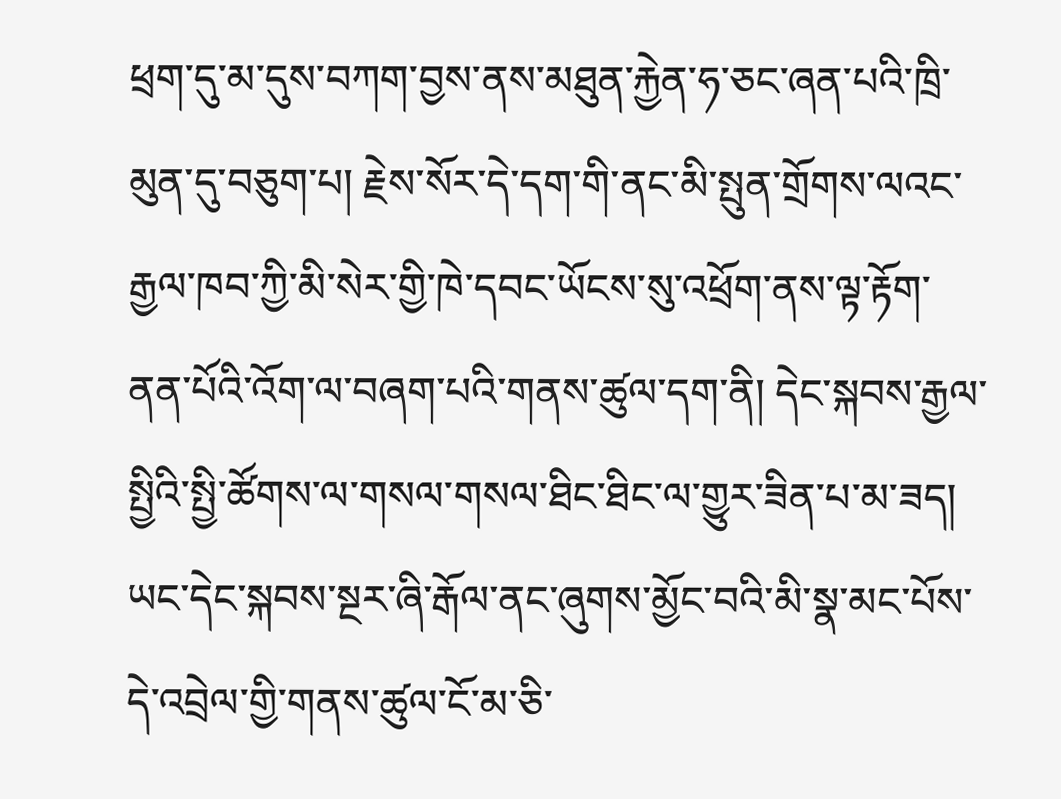ཕྲག་དུ་མ་དུས་བཀག་བྱས་ནས་མཐུན་རྐྱེན་ཧ་ཅང་ཞན་པའི་ཁྲི་མུན་དུ་བཅུག་པ། རྗེས་སོར་དེ་དག་གི་ནང་མི་སྤུན་གྲོགས་ལའང་རྒྱལ་ཁབ་ཀྱི་མི་སེར་གྱི་ཁེ་དབང་ཡོངས་སུ་འཕྲོག་ནས་ལྟ་རྟོག་ནན་པོའི་འོག་ལ་བཞག་པའི་གནས་ཚུལ་དག་ནི། དེང་སྐབས་རྒྱལ་སྤྱིའི་སྤྱི་ཚོགས་ལ་གསལ་གསལ་ཐིང་ཐིང་ལ་གྱུར་ཟིན་པ་མ་ཟད། ཡང་དེང་སྐབས་སྔར་ཞི་རྒོལ་ནང་ཞུགས་མྱོང་བའི་མི་སྣ་མང་པོས་དེ་འབྲེལ་གྱི་གནས་ཚུལ་ངོ་མ་ཅི་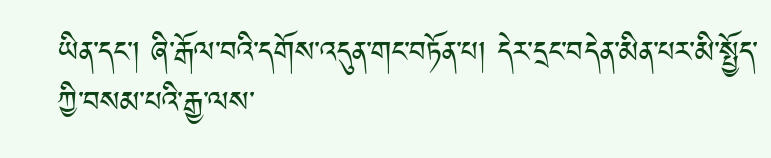ཡིན་དང་། ཞི་རྒོལ་བའི་དགོས་འདུན་གང་བཏོན་པ། དེར་དྲང་བདེན་མིན་པར་མི་སྤྱོད་ཀྱི་བསམ་པའི་རྒྱ་ལས་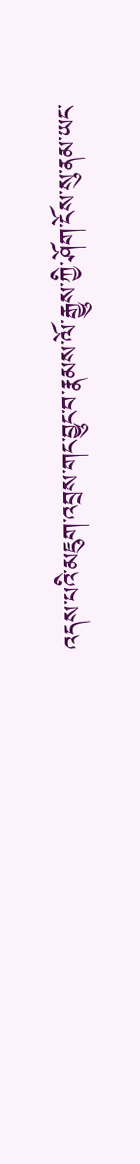འདས་པའི་མཇུག་འབྲས་གང་བྱུང་བ་རྣམས་ལོ་རྒྱུས་ཀྱི་ཤོག་ངོས་སུ་ནམ་ཡང་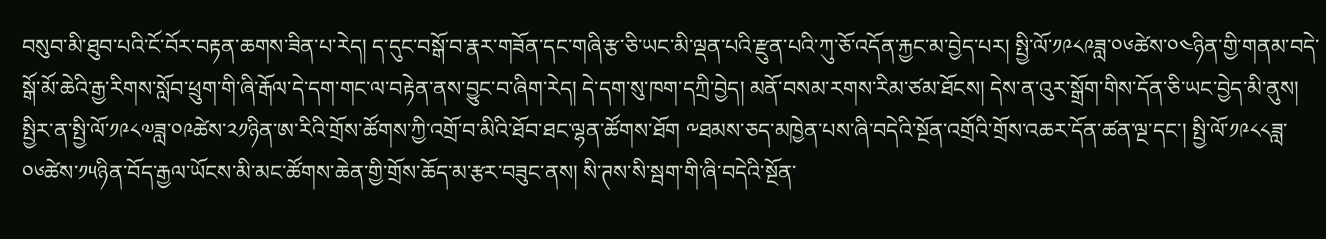བསུབ་མི་ཐུབ་པའི་ངོ་བོར་བརྟན་ཆགས་ཟིན་པ་རེད། ད་དུང་བསྒོ་བ་རྣར་གཟོན་དང་གཞི་རྩ་ཅི་ཡང་མི་ལྡན་པའི་རྫུན་པའི་ཀུ་ཅོ་འདོན་རྐྱང་མ་བྱེད་པར། སྤྱི་ལོ་༡༩༨༩ཟླ་༠༦ཚེས་༠༤ཉིན་གྱི་གནམ་བདེ་སྒོ་མོ་ཆེའི་རྒྱ་རིགས་སློབ་ཕྲུག་གི་ཞི་རྒོལ་དེ་དག་གང་ལ་བརྟེན་ནས་བྱུང་བ་ཞིག་རེད། དེ་དག་སུ་ཁག་དཀྲི་བྱེད། མནོ་བསམ་རགས་རིམ་ཙམ་ཐོངས། དེས་ན་འུར་སྒྲོག་གིས་དོན་ཅི་ཡང་བྱེད་མི་ནུས། སྤྱིར་ན་སྤྱི་ལོ་༡༩༨༧ཟླ་༠༩ཚེས་༢༡ཉིན་ཨ་རིའི་གྲོས་ཚོགས་ཀྱི་འགྲོ་བ་མིའི་ཐོབ་ཐང་ལྷན་ཚོགས་ཐོག ༸ཐམས་ཅད་མཁྱེན་པས་ཞི་བདེའི་སྔོན་འགྲོའི་གྲོས་འཆར་དོན་ཚན་ལྔ་དང་། སྤྱི་ལོ་༡༩༨༨ཟླ་༠༦ཚེས་༡༥ཉིན་བོད་རྒྱལ་ཡོངས་མི་མང་ཚོགས་ཆེན་གྱི་གྲོས་ཆོད་མ་རྩར་བཟུང་ནས། སི་ཊས་སི་སྦག་གི་ཞི་བདེའི་སྔོན་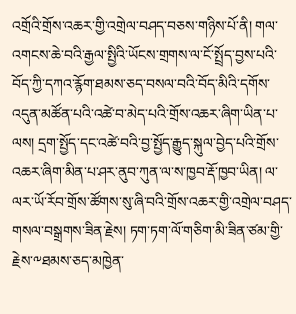འགྲོའི་གྲོས་འཆར་གྱི་འགྲེལ་བཤད་བཅས་གཉིས་པོ་ནི། གལ་འགངས་ཆེ་བའི་རྒྱལ་སྤྱིའི་ཡོངས་གྲགས་ལ་ངོ་སྤྲོད་བྱས་པའི་བོད་ཀྱི་དཀའ་རྙོག་ཐམས་ཅད་བསལ་བའི་བོད་མིའི་དགོས་འདུན་མཚོན་པའི་འཚེ་བ་མེད་པའི་གྲོས་འཆར་ཞིག་ཡིན་པ་ལས། དྲག་སྤྱོད་དང་འཚེ་བའི་བྱ་སྤྱོད་རྒྱུད་སྐུལ་བྱེད་པའི་གྲོས་འཆར་ཞིག་མིན་པ་ཤར་ནུབ་ཀུན་ལ་ས་ཁྱབ་རྡོ་ཁྱབ་ཡིན། ལ་ལར་ཡོ་རོབ་གྲོས་ཚོགས་སུ་ཞི་བའི་གྲོས་འཆར་གྱི་འགྲེལ་བཤད་གསལ་བསྒྲགས་ཟིན་རྗེས། ཏག་ཏག་ལོ་གཅིག་མི་ཟིན་ཙམ་གྱི་རྗེས་༸ཐམས་ཅད་མཁྱེན་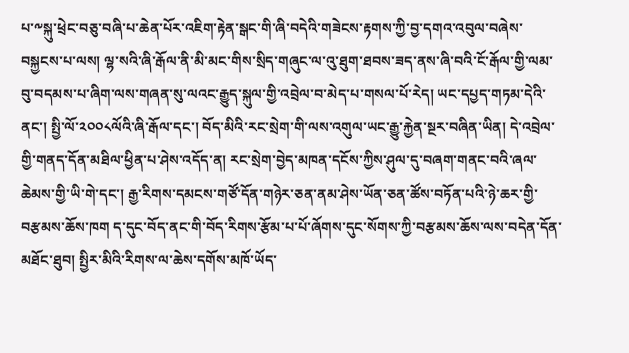པ་༸སྐུ་ཕྲེང་བཅུ་བཞི་པ་ཆེན་པོར་འཇིག་རྟེན་སྒང་གི་ཞི་བདེའི་གཟེངས་རྟགས་ཀྱི་བྱ་དགའ་འབུལ་བཞེས་བསྐྱངས་པ་ལས། ལྷ་སའི་ཞི་རྒོལ་ནི་མི་མང་གིས་སྲིད་གཞུང་ལ་འུ་ཐུག་ཐབས་ཟད་ནས་ཞི་བའི་ངོ་རྒོལ་གྱི་ལམ་བུ་བདམས་པ་ཞིག་ལས་གཞན་སུ་ལའང་རྒྱུད་སྐུལ་གྱི་འབྲེལ་བ་མེད་པ་གསལ་པོ་རེད། ཡང་དཔྱད་གཏམ་དེའི་ནང་། སྤྱི་ལོ་༢༠༠༨ལོའི་ཞི་རྒོལ་དང་། བོད་མིའི་རང་སྲེག་གི་ལས་འགུལ་ཡང་རྒྱུ་རྐྱེན་སྔར་བཞིན་ཡིན། དེ་འབྲེལ་གྱི་གནད་དོན་མཐིལ་ཕྱིན་པ་ཤེས་འདོད་ན། རང་སྲེག་བྱེད་མཁན་དངོས་ཀྱིས་ཤུལ་དུ་བཞག་གནང་བའི་ཞལ་ཆེམས་གྱི་ཡི་གེ་དང་། རྒྱ་རིགས་དམངས་གཙོ་དོན་གཉེར་ཅན་ནམ་ཤེས་ཡོན་ཅན་ཚོས་བཏོན་པའི་ཉེ་ཆར་གྱི་བརྩམས་ཆོས་ཁག ད་དུང་བོད་ནང་གི་བོད་རིགས་རྩོམ་པ་པོ་ཞོགས་དུང་སོགས་ཀྱི་བརྩམས་ཆོས་ལས་བདེན་དོན་མཐོང་ཐུབ། སྤྱིར་མིའི་རིགས་ལ་ཆེས་དགོས་མཁོ་ཡོད་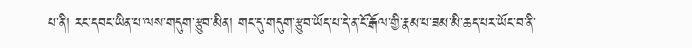པ་ནི། རང་དབང་ཡིན་པ་ལས་གདུག་རྩུབ་མིན། གང་དུ་གདུག་རྩུབ་ཡོད་པ་དེ་ན་ངོ་རྒོལ་གྱི་རྣམ་པ་ཟམ་མི་ཆད་པར་ཡོང་བ་ནི་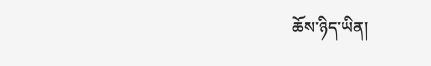ཆོས་ཉིད་ཡིན།